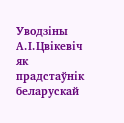Уводзіны
А.І.Цвікевіч як прадстаўнік беларускай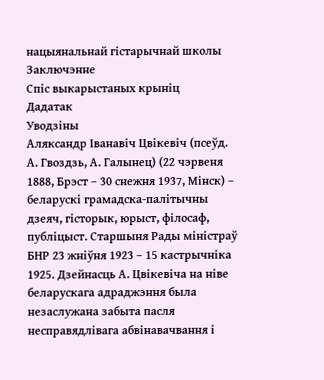нацыянальнай гістарычнай школы
Заключэнне
Спіс выкарыстаных крыніц
Дадатак
Уводзіны
Аляксандр Іванавіч Цвікевіч (псеўд. А. Гвоздзь, А. Галынец) (22 чэрвеня 1888, Брэст – 30 снежня 1937, Мінск) – беларускі грамадска-палітычны дзеяч, гісторык, юрыст, філосаф, публіцыст. Старшыня Рады міністраў БНР 23 жніўня 1923 – 15 кастрычніка 1925. Дзейнасць А. Цвікевіча на ніве беларускага адраджэння была незаслужана забыта пасля несправядлівага абвінавачвання і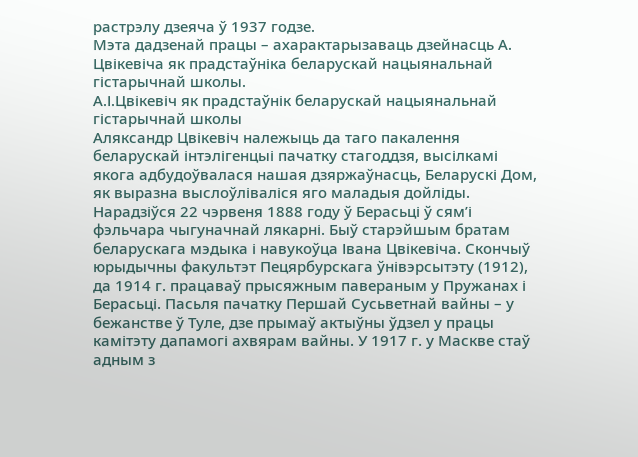растрэлу дзеяча ў 1937 годзе.
Мэта дадзенай працы – ахарактарызаваць дзейнасць А. Цвікевіча як прадстаўніка беларускай нацыянальнай гістарычнай школы.
А.І.Цвікевіч як прадстаўнік беларускай нацыянальнай гістарычнай школы
Аляксандр Цвікевіч належыць да таго пакалення беларускай інтэлігенцыі пачатку стагоддзя, высілкамі якога адбудоўвалася нашая дзяржаўнасць, Беларускі Дом, як выразна выслоўліваліся яго маладыя дойліды.
Нарадзіўся 22 чэрвеня 1888 году ў Берасьці ў сям’і фэльчара чыгуначнай лякарні. Быў старэйшым братам беларускага мэдыка і навукоўца Івана Цвікевіча. Скончыў юрыдычны факультэт Пецярбурскага ўнівэрсытэту (1912), да 1914 г. працаваў прысяжным павераным у Пружанах і Берасьці. Пасьля пачатку Першай Сусьветнай вайны – у бежанстве ў Туле, дзе прымаў актыўны ўдзел у працы камітэту дапамогі ахвярам вайны. У 1917 г. у Маскве стаў адным з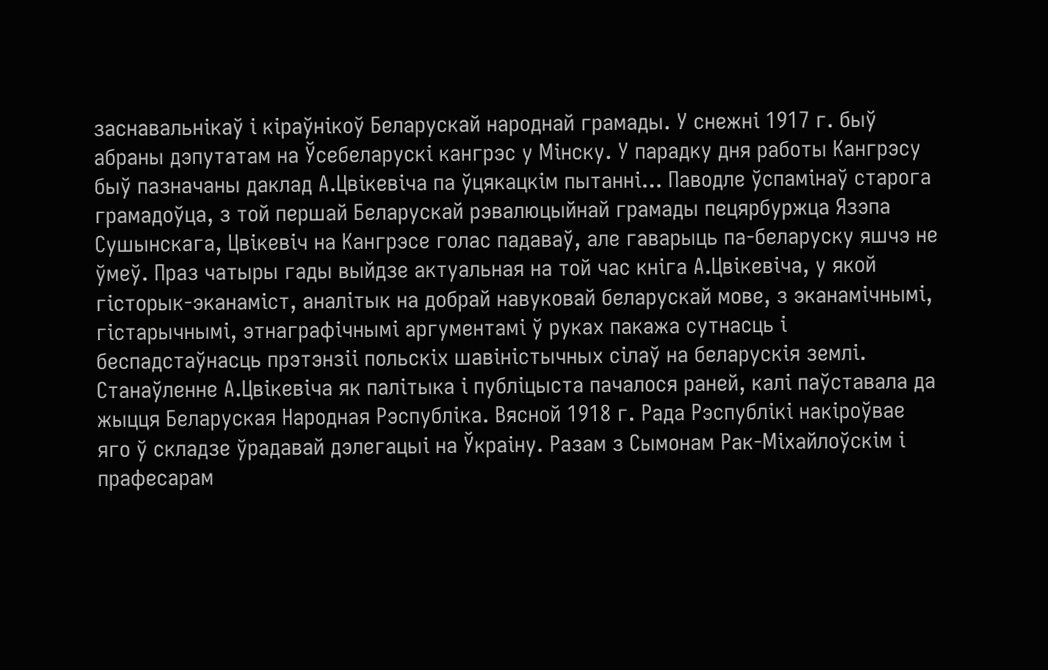заснавальнікаў і кіраўнікоў Беларускай народнай грамады. У снежні 1917 г. быў абраны дэпутатам на Ўсебеларускі кангрэс у Мінску. У парадку дня работы Кангрэсу быў пазначаны даклад А.Цвікевіча па ўцякацкім пытанні... Паводле ўспамінаў старога грамадоўца, з той першай Беларускай рэвалюцыйнай грамады пецярбуржца Язэпа Сушынскага, Цвікевіч на Кангрэсе голас падаваў, але гаварыць па-беларуску яшчэ не ўмеў. Праз чатыры гады выйдзе актуальная на той час кніга А.Цвікевіча, у якой гісторык-эканаміст, аналітык на добрай навуковай беларускай мове, з эканамічнымі, гістарычнымі, этнаграфічнымі аргументамі ў руках пакажа сутнасць і беспадстаўнасць прэтэнзіі польскіх шавіністычных сілаў на беларускія землі.
Станаўленне А.Цвікевіча як палітыка і публіцыста пачалося раней, калі паўставала да жыцця Беларуская Народная Рэспубліка. Вясной 1918 г. Рада Рэспублікі накіроўвае яго ў складзе ўрадавай дэлегацыі на Ўкраіну. Разам з Сымонам Рак-Міхайлоўскім і прафесарам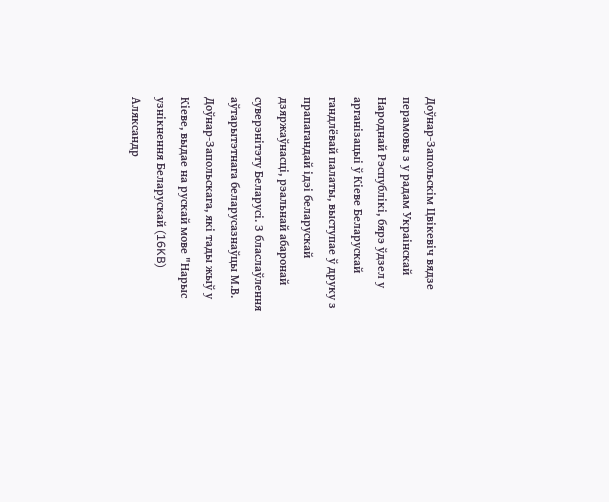Доўнар-Запольскім Цвікевіч вядзе перамовы з у радам Украінскай Народнай Рэспублікі, бярэ ўдзел у арганізацыі ў Кіеве Беларускай гандлёвай палаты, выступае ў друку з прапагандай ідэі беларускай дзяржаўнасці, рэальнай абаронай суверэнітэту Беларусі. З бласлаўлення аўтарытэтнага беларусазнаўцы М.В. Доўнар-Запольскага, які тады жыў у Кіеве, выдае на рускай мове "Нарыс узнікнення Беларускай (16KB) Аляксандр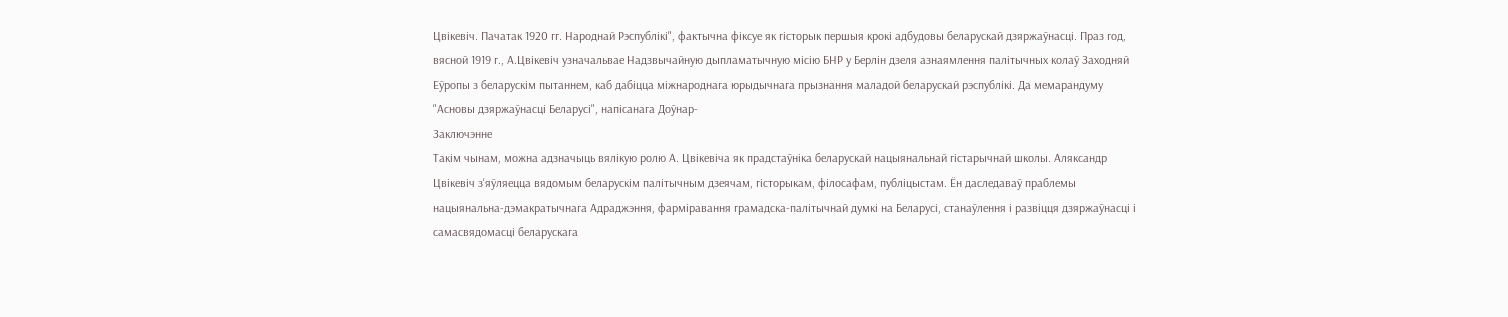Цвікевіч. Пачатак 1920 гг. Народнай Рэспублікі", фактычна фіксуе як гісторык першыя крокі адбудовы беларускай дзяржаўнасці. Праз год, вясной 1919 г., А.Цвікевіч узначальвае Надзвычайную дыпламатычную місію БНР у Берлін дзеля азнаямлення палітычных колаў Заходняй Еўропы з беларускім пытаннем, каб дабіцца міжнароднага юрыдычнага прызнання маладой беларускай рэспублікі. Да мемарандуму "Асновы дзяржаўнасці Беларусі", напісанага Доўнар-
Заключэнне
Такім чынам, можна адзначыць вялікую ролю А. Цвікевіча як прадстаўніка беларускай нацыянальнай гістарычнай школы. Аляксандр Цвікевіч з'яўляецца вядомым беларускім палітычным дзеячам, гісторыкам, філосафам, публіцыстам. Ён даследаваў праблемы нацыянальна-дэмакратычнага Адраджэння, фарміравання грамадска-палітычнай думкі на Беларусі, станаўлення і развіцця дзяржаўнасці і самасвядомасці беларускага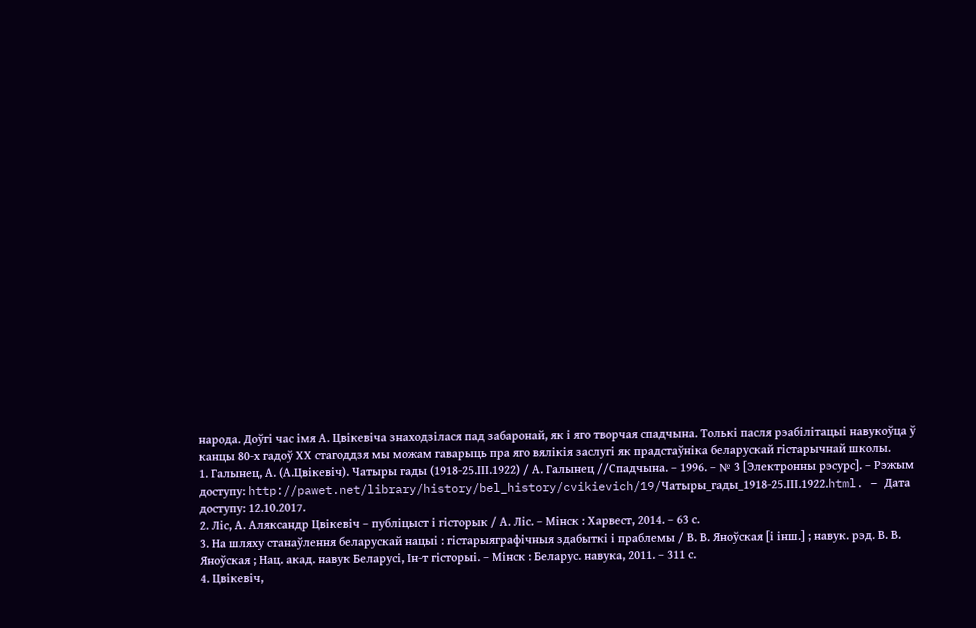народа. Доўгі час імя А. Цвікевіча знаходзілася пад забаронай, як і яго творчая спадчына. Толькі пасля рэабілітацыі навукоўца ў канцы 80-х гадоў ХХ стагоддзя мы можам гаварыць пра яго вялікія заслугі як прадстаўніка беларускай гістарычнай школы.
1. Галынец, А. (А.Цвікевіч). Чатыры гады (1918-25.ІІІ.1922) / А. Галынец //Спадчына. – 1996. – № 3 [Электронны рэсурс]. – Рэжым доступу: http://pawet.net/library/history/bel_history/cvikievich/19/Чатыры_гады_1918-25.ІІІ.1922.html. – Дата доступу: 12.10.2017.
2. Ліс, А. Аляксандр Цвікевіч – публіцыст і гісторык / А. Ліс. – Мінск : Харвест, 2014. – 63 с.
3. На шляху станаўлення беларускай нацыі : гістарыяграфічныя здабыткі і праблемы / В. В. Яноўская [і інш.] ; навук. рэд. В. В. Яноўская ; Нац. акад. навук Беларусі, Ін-т гісторыі. – Мінск : Беларус. навука, 2011. – 311 с.
4. Цвікевіч,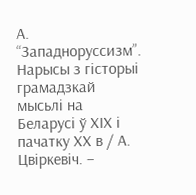А. “Западноруссизм”. Нарысы з гісторыі грамадзкай мысьлі на Беларусі ў ХІХ і пачатку ХХ в / А. Цвіркевіч. –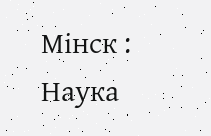Мінск : Наука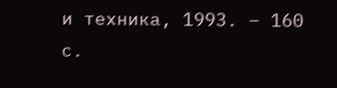и техника, 1993. – 160 с.